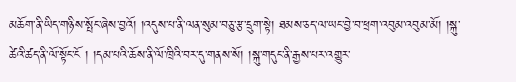མཆོག་ནི་ཡིད་གཉིས་སྤོང་ཞེས་བྱའོ། །འདུས་པ་ནི་ལན་སུམ་བཅུ་རྩ་དྲུག་སྟེ། ཐམས་ཅད་ལ་ཡང་བྱེ་བ་ཕྲག་འབུམ་འབུམ་མོ། །སྐུ་ཚེའི་ཚད་ནི་ལོ་སྟོང་ངོ ། །དམ་པའི་ཆོས་ནི་ལོ་ཁྲིའི་བར་དུ་གནས་སོ། །སྐུ་གདུང་ནི་རྒྱས་པར་འགྱུར་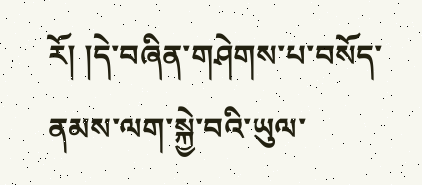རོ། །དེ་བཞིན་གཤེགས་པ་བསོད་ནམས་ལག་སྐྱེ་བའི་ཡུལ་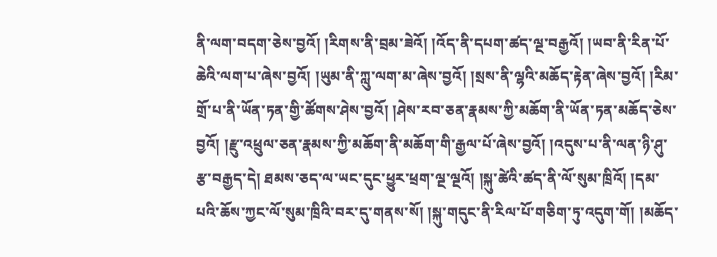ནི་ལག་བདག་ཅེས་བྱའོ། །རིགས་ནི་བྲམ་ཟེའོ། །འོད་ནི་དཔག་ཚད་ལྔ་བརྒྱའོ། །ཡབ་ནི་རིན་པོ་ཆེའི་ལག་པ་ཞེས་བྱའོ། །ཡུམ་ནི་ཀླུ་ལག་མ་ཞེས་བྱའོ། །སྲས་ནི་ལྷའི་མཆོད་རྟེན་ཞེས་བྱའོ། །རིམ་གྲོ་པ་ནི་ཡོན་ཏན་གྱི་ཚོགས་ཤེས་བྱའོ། །ཤེས་རབ་ཅན་རྣམས་ཀྱི་མཆོག་ནི་ཡོན་ཏན་མཆོད་ཅེས་བྱའོ། །རྫུ་འཕྲུལ་ཅན་རྣམས་ཀྱི་མཆོག་ནི་མཆོག་གི་རྒྱལ་པོ་ཞེས་བྱའོ། །འདུས་པ་ནི་ལན་ཉི་ཤུ་རྩ་བརྒྱད་དེ། ཐམས་ཅད་ལ་ཡང་དུང་ཕྱུར་ཕྲག་ལྔ་ལྔའོ། །སྐུ་ཚེའི་ཚད་ནི་ལོ་སུམ་ཁྲིའོ། །དམ་པའི་ཆོས་ཀྱང་ལོ་སུམ་ཁྲིའི་བར་དུ་གནས་སོ། །སྐུ་གདུང་ནི་རིལ་པོ་གཅིག་ཏུ་འདུག་གོ། །མཆོད་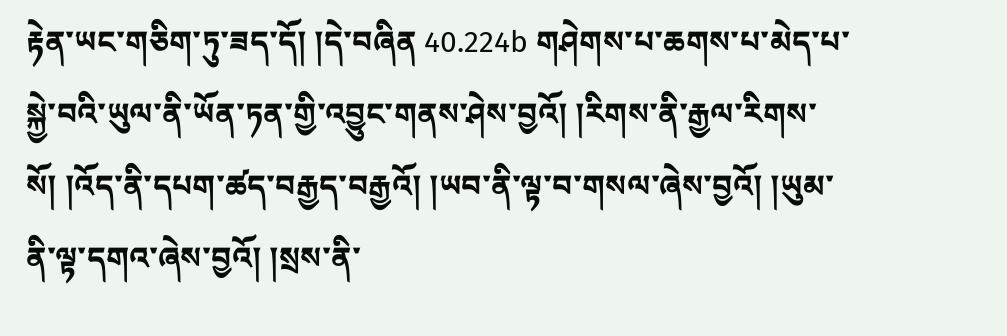རྟེན་ཡང་གཅིག་ཏུ་ཟད་དོ། །དེ་བཞིན 40.224b གཤེགས་པ་ཆགས་པ་མེད་པ་སྐྱེ་བའི་ཡུལ་ནི་ཡོན་ཏན་གྱི་འབྱུང་གནས་ཤེས་བྱའོ། །རིགས་ནི་རྒྱལ་རིགས་སོ། །འོད་ནི་དཔག་ཚད་བརྒྱད་བརྒྱའོ། །ཡབ་ནི་ལྟ་བ་གསལ་ཞེས་བྱའོ། །ཡུམ་ནི་ལྟ་དགའ་ཞེས་བྱའོ། །སྲས་ནི་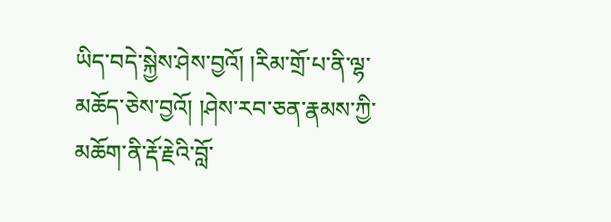ཡིད་བདེ་སྐྱེས་ཤེས་བྱའོ། །རིམ་གྲོ་པ་ནི་ལྷ་མཆོད་ཅེས་བྱའོ། །ཤེས་རབ་ཅན་རྣམས་ཀྱི་མཆོག་ནི་རྡོ་རྗེའི་བློ་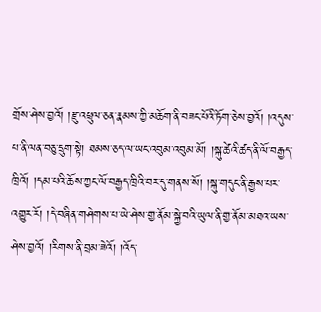གྲོས་ཤེས་བྱའོ། །རྫུ་འཕྲུལ་ཅན་རྣམས་ཀྱི་མཆོག་ནི་བཟང་པོའི་ཏོག་ཅེས་བྱའོ། །འདུས་པ་ནི་ལན་བཅུ་དྲུག་སྟེ། ཐམས་ཅད་ལ་ཡང་འབུམ་འབུམ་མོ། །སྐུ་ཚེའི་ཚད་ནི་ལོ་བརྒྱད་ཁྲིའོ། །དམ་པའི་ཆོས་ཀྱང་ལོ་བརྒྱད་ཁྲིའི་བར་དུ་གནས་སོ། །སྐུ་གདུང་ནི་རྒྱས་པར་འགྱུར་རོ། །དེ་བཞིན་གཤེགས་པ་ཡེ་ཤེས་གྱ་ནོམ་སྐྱེ་བའི་ཡུལ་ནི་གྱ་ནོམ་མཐའ་ཡས་ཤེས་བྱའོ། །རིགས་ནི་བྲམ་ཟེའོ། །འོད་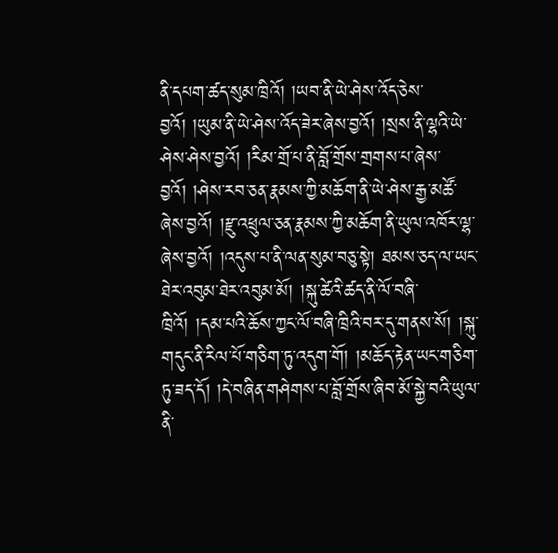ནི་དཔག་ཚད་སུམ་ཁྲིའོ། །ཡབ་ནི་ཡེ་ཤེས་འོད་ཅེས་བྱའོ། །ཡུམ་ནི་ཡེ་ཤེས་འོད་ཟེར་ཞེས་བྱའོ། །སྲས་ནི་ལྷའི་ཡེ་ཤེས་ཤེས་བྱའོ། །རིམ་གྲོ་པ་ནི་བློ་གྲོས་གྲགས་པ་ཞེས་བྱའོ། །ཤེས་རབ་ཅན་རྣམས་ཀྱི་མཆོག་ནི་ཡེ་ཤེས་རྒྱ་མཚོ་ཞེས་བྱའོ། །རྫུ་འཕྲུལ་ཅན་རྣམས་ཀྱི་མཆོག་ནི་ཡུལ་འཁོར་ལྷ་ཞེས་བྱའོ། །འདུས་པ་ནི་ལན་སུམ་བཅུ་སྟེ། ཐམས་ཅད་ལ་ཡང་ཐེར་འབུམ་ཐེར་འབུམ་མོ། །སྐུ་ཚེའི་ཚད་ནི་ལོ་བཞི་ཁྲིའོ། །དམ་པའི་ཆོས་ཀྱང་ལོ་བཞི་ཁྲིའི་བར་དུ་གནས་སོ། །སྐུ་གདུང་ནི་རིལ་པོ་གཅིག་ཏུ་འདུག་གོ། །མཆོད་རྟེན་ཡང་གཅིག་ཏུ་ཟད་དོ། །དེ་བཞིན་གཤེགས་པ་བློ་གྲོས་ཞིབ་མོ་སྐྱེ་བའི་ཡུལ་ནི་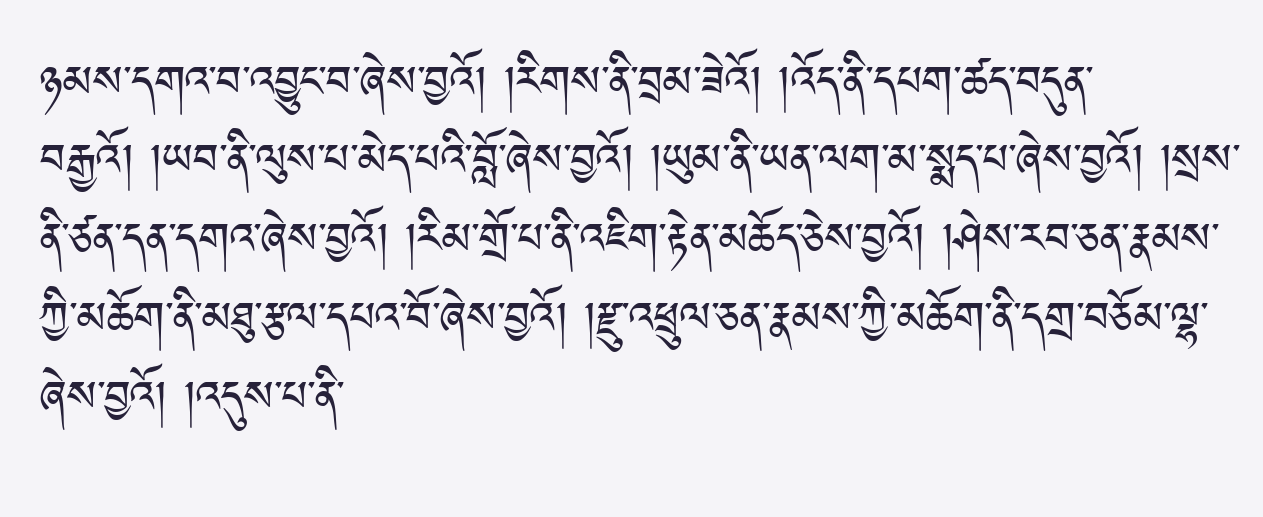ཉམས་དགའ་བ་འབྱུང་བ་ཞེས་བྱའོ། །རིགས་ནི་བྲམ་ཟེའོ། །འོད་ནི་དཔག་ཚད་བདུན་བརྒྱའོ། །ཡབ་ནི་ལུས་པ་མེད་པའི་བློ་ཞེས་བྱའོ། །ཡུམ་ནི་ཡན་ལག་མ་སྨད་པ་ཞེས་བྱའོ། །སྲས་ནི་ཙན་དན་དགའ་ཞེས་བྱའོ། །རིམ་གྲོ་པ་ནི་འཇིག་རྟེན་མཆོད་ཅེས་བྱའོ། །ཤེས་རབ་ཅན་རྣམས་ཀྱི་མཆོག་ནི་མཐུ་རྩལ་དཔའ་བོ་ཞེས་བྱའོ། །རྫུ་འཕྲུལ་ཅན་རྣམས་ཀྱི་མཆོག་ནི་དགྲ་བཅོམ་ལྷ་ཞེས་བྱའོ། །འདུས་པ་ནི་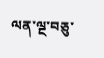ལན་ལྔ་བཅུ་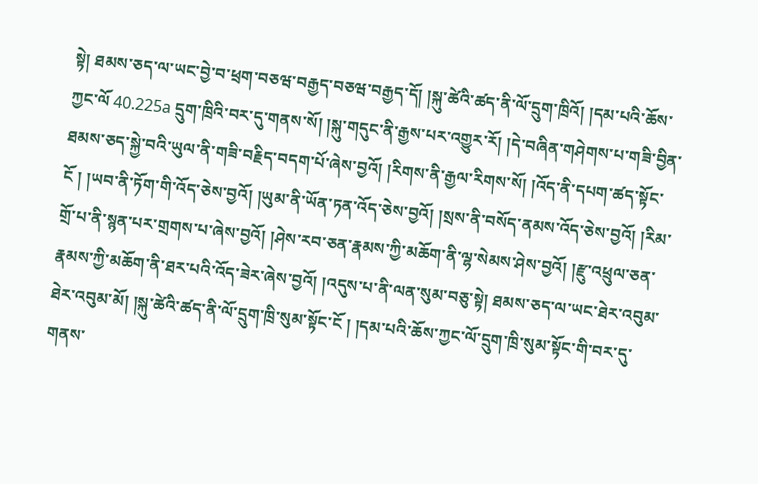སྟེ། ཐམས་ཅད་ལ་ཡང་བྱེ་བ་ཕྲག་བཅཝ་བརྒྱད་བཅཝ་བརྒྱད་དོ། །སྐུ་ཚེའི་ཚད་ནི་ལོ་དྲུག་ཁྲིའོ། །དམ་པའི་ཆོས་ཀྱང་ལོ 40.225a དྲུག་ཁྲིའི་བར་དུ་གནས་སོ། །སྐུ་གདུང་ནི་རྒྱས་པར་འགྱུར་རོ། །དེ་བཞིན་གཤེགས་པ་གཟི་བྱིན་ཐམས་ཅད་སྐྱེ་བའི་ཡུལ་ནི་གཟི་བརྗིད་བདག་པོ་ཞེས་བྱའོ། །རིགས་ནི་རྒྱལ་རིགས་སོ། །འོད་ནི་དཔག་ཚད་སྟོང་ངོ ། །ཡབ་ནི་ཏོག་གི་འོད་ཅེས་བྱའོ། །ཡུམ་ནི་ཡོན་ཏན་འོད་ཅེས་བྱའོ། །སྲས་ནི་བསོད་ནམས་འོད་ཅེས་བྱའོ། །རིམ་གྲོ་པ་ནི་སྙན་པར་གྲགས་པ་ཞེས་བྱའོ། །ཤེས་རབ་ཅན་རྣམས་ཀྱི་མཆོག་ནི་ལྷ་སེམས་ཤེས་བྱའོ། །རྫུ་འཕྲུལ་ཅན་རྣམས་ཀྱི་མཆོག་ནི་ཐར་པའི་འོད་ཟེར་ཞེས་བྱའོ། །འདུས་པ་ནི་ལན་སུམ་བཅུ་སྟེ། ཐམས་ཅད་ལ་ཡང་ཐེར་འབུམ་ཐེར་འབུམ་མོ། །སྐུ་ཚེའི་ཚད་ནི་ལོ་དྲུག་ཁྲི་སུམ་སྟོང་ངོ ། །དམ་པའི་ཆོས་ཀྱང་ལོ་དྲུག་ཁྲི་སུམ་སྟོང་གི་བར་དུ་གནས་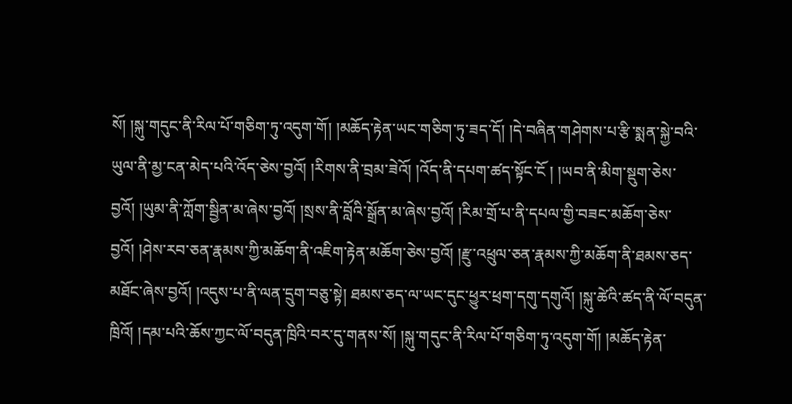སོ། །སྐུ་གདུང་ནི་རིལ་པོ་གཅིག་ཏུ་འདུག་གོ། །མཆོད་རྟེན་ཡང་གཅིག་ཏུ་ཟད་དོ། །དེ་བཞིན་གཤེགས་པ་རྩི་སྨན་སྐྱེ་བའི་ཡུལ་ནི་མྱ་ངན་མེད་པའི་འོད་ཅེས་བྱའོ། །རིགས་ནི་བྲམ་ཟེའོ། །འོད་ནི་དཔག་ཚད་སྟོང་ངོ ། །ཡབ་ནི་མིག་སྡུག་ཅེས་བྱའོ། །ཡུམ་ནི་ཀློག་སྦྱིན་མ་ཞེས་བྱའོ། །སྲས་ནི་བློའི་སྒྲོན་མ་ཞེས་བྱའོ། །རིམ་གྲོ་པ་ནི་དཔལ་གྱི་བཟང་མཆོག་ཅེས་བྱའོ། །ཤེས་རབ་ཅན་རྣམས་ཀྱི་མཆོག་ནི་འཇིག་རྟེན་མཆོག་ཅེས་བྱའོ། །རྫུ་འཕྲུལ་ཅན་རྣམས་ཀྱི་མཆོག་ནི་ཐམས་ཅད་མཐོང་ཞེས་བྱའོ། །འདུས་པ་ནི་ལན་དྲུག་བཅུ་སྟེ། ཐམས་ཅད་ལ་ཡང་དུང་ཕྱུར་ཕྲག་དགུ་དགུའོ། །སྐུ་ཚེའི་ཚད་ནི་ལོ་བདུན་ཁྲིའོ། །དམ་པའི་ཆོས་ཀྱང་ལོ་བདུན་ཁྲིའི་བར་དུ་གནས་སོ། །སྐུ་གདུང་ནི་རིལ་པོ་གཅིག་ཏུ་འདུག་གོ། །མཆོད་རྟེན་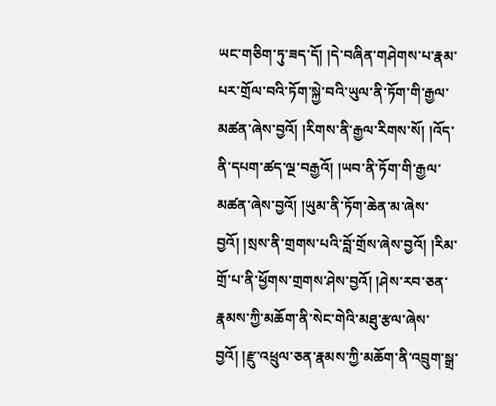ཡང་གཅིག་ཏུ་ཟད་དོ། །དེ་བཞིན་གཤེགས་པ་རྣམ་པར་གྲོལ་བའི་ཏོག་སྐྱེ་བའི་ཡུལ་ནི་ཏོག་གི་རྒྱལ་མཚན་ཞེས་བྱའོ། །རིགས་ནི་རྒྱལ་རིགས་སོ། །འོད་ནི་དཔག་ཚད་ལྔ་བརྒྱའོ། །ཡབ་ནི་ཏོག་གི་རྒྱལ་མཚན་ཞེས་བྱའོ། །ཡུམ་ནི་ཏོག་ཆེན་མ་ཞེས་བྱའོ། །སྲས་ནི་གྲགས་པའི་བློ་གྲོས་ཞེས་བྱའོ། །རིམ་གྲོ་པ་ནི་ཕྱོགས་གྲགས་ཤེས་བྱའོ། །ཤེས་རབ་ཅན་རྣམས་ཀྱི་མཆོག་ནི་སེང་གེའི་མཐུ་རྩལ་ཞེས་བྱའོ། །རྫུ་འཕྲུལ་ཅན་རྣམས་ཀྱི་མཆོག་ནི་འབྲུག་སྒྲ་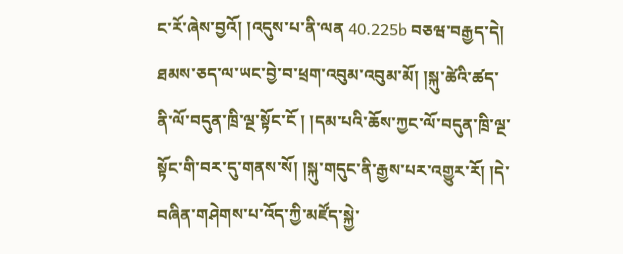ང་རོ་ཞེས་བྱའོ། །འདུས་པ་ནི་ལན 40.225b བཅཝ་བརྒྱད་དེ། ཐམས་ཅད་ལ་ཡང་བྱེ་བ་ཕྲག་འབུམ་འབུམ་མོ། །སྐུ་ཚེའི་ཚད་ནི་ལོ་བདུན་ཁྲི་ལྔ་སྟོང་ངོ ། །དམ་པའི་ཆོས་ཀྱང་ལོ་བདུན་ཁྲི་ལྔ་སྟོང་གི་བར་དུ་གནས་སོ། །སྐུ་གདུང་ནི་རྒྱས་པར་འགྱུར་རོ། །དེ་བཞིན་གཤེགས་པ་འོད་ཀྱི་མཛོད་སྐྱེ་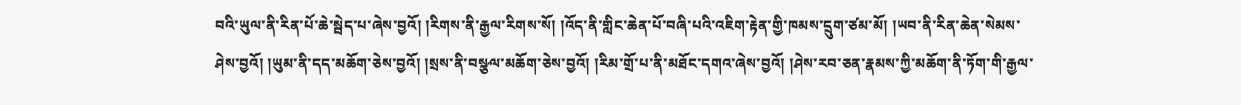བའི་ཡུལ་ནི་རིན་པོ་ཆེ་སྦེད་པ་ཞེས་བྱའོ། །རིགས་ནི་རྒྱལ་རིགས་སོ། །འོད་ནི་གླིང་ཆེན་པོ་བཞི་པའི་འཇིག་རྟེན་གྱི་ཁམས་དྲུག་ཙམ་མོ། །ཡབ་ནི་རིན་ཆེན་སེམས་ཤེས་བྱའོ། །ཡུམ་ནི་དད་མཆོག་ཅེས་བྱའོ། །སྲས་ནི་བསྩལ་མཆོག་ཅེས་བྱའོ། །རིམ་གྲོ་པ་ནི་མཐོང་དགའ་ཞེས་བྱའོ། །ཤེས་རབ་ཅན་རྣམས་ཀྱི་མཆོག་ནི་ཏོག་གི་རྒྱལ་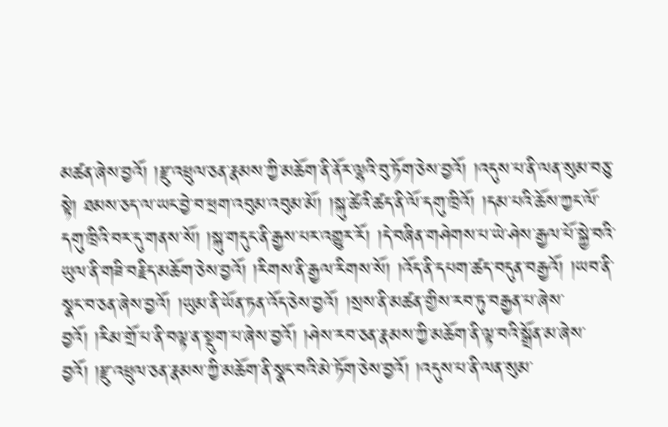མཚན་ཞེས་བྱའོ། །རྫུ་འཕྲུལ་ཅན་རྣམས་ཀྱི་མཆོག་ནི་ནོར་ལྷའི་བུ་ཏོག་ཅེས་བྱའོ། །འདུས་པ་ནི་ལན་སུམ་བཅུ་སྟེ། ཐམས་ཅད་ལ་ཡང་བྱེ་བ་ཕྲག་འབུམ་འབུམ་མོ། །སྐུ་ཚེའི་ཚད་ནི་ལོ་དགུ་ཁྲིའོ། །དམ་པའི་ཆོས་ཀྱང་ལོ་དགུ་ཁྲིའི་བར་དུ་གནས་སོ། །སྐུ་གདུང་ནི་རྒྱས་པར་འགྱུར་རོ། །དེ་བཞིན་གཤེགས་པ་ཡེ་ཤེས་རྒྱལ་པོ་སྐྱེ་བའི་ཡུལ་ནི་གཟི་བརྗིད་མཆོག་ཅེས་བྱའོ། །རིགས་ནི་རྒྱལ་རིགས་སོ། །འོད་ནི་དཔག་ཚད་བདུན་བརྒྱའོ། །ཡབ་ནི་སྣང་བ་ཅན་ཞེས་བྱའོ། །ཡུམ་ནི་ཡོན་ཏན་འོད་ཅེས་བྱའོ། །སྲས་ནི་མཚན་གྱིས་རབ་ཏུ་བརྒྱན་པ་ཞེས་བྱའོ། །རིམ་གྲོ་པ་ནི་བལྟ་ན་སྡུག་པ་ཞེས་བྱའོ། །ཤེས་རབ་ཅན་རྣམས་ཀྱི་མཆོག་ནི་ལྟ་བའི་སྒྲོན་མ་ཞེས་བྱའོ། །རྫུ་འཕྲུལ་ཅན་རྣམས་ཀྱི་མཆོག་ནི་སྣང་བའི་མེ་ཏོག་ཅེས་བྱའོ། །འདུས་པ་ནི་ལན་སུམ་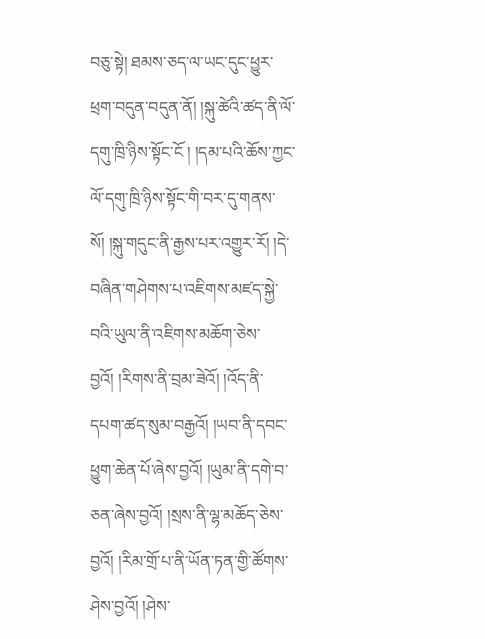བཅུ་སྟེ། ཐམས་ཅད་ལ་ཡང་དུང་ཕྱུར་ཕྲག་བདུན་བདུན་ནོ། །སྐུ་ཚེའི་ཚད་ནི་ལོ་དགུ་ཁྲི་ཉིས་སྟོང་ངོ ། །དམ་པའི་ཆོས་ཀྱང་ལོ་དགུ་ཁྲི་ཉིས་སྟོང་གི་བར་དུ་གནས་སོ། །སྐུ་གདུང་ནི་རྒྱས་པར་འགྱུར་རོ། །དེ་བཞིན་གཤེགས་པ་འཇིགས་མཛད་སྐྱེ་བའི་ཡུལ་ནི་འཇིགས་མཆོག་ཅེས་བྱའོ། །རིགས་ནི་བྲམ་ཟེའོ། །འོད་ནི་དཔག་ཚད་སུམ་བརྒྱའོ། །ཡབ་ནི་དབང་ཕྱུག་ཆེན་པོ་ཞེས་བྱའོ། །ཡུམ་ནི་དགེ་བ་ཅན་ཞེས་བྱའོ། །སྲས་ནི་ལྷ་མཆོད་ཅེས་བྱའོ། །རིམ་གྲོ་པ་ནི་ཡོན་ཏན་གྱི་ཚོགས་ཤེས་བྱའོ། །ཤེས་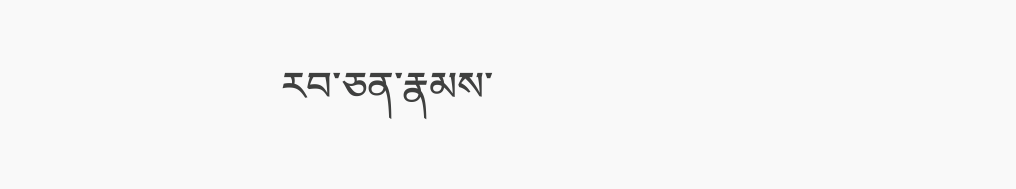རབ་ཅན་རྣམས་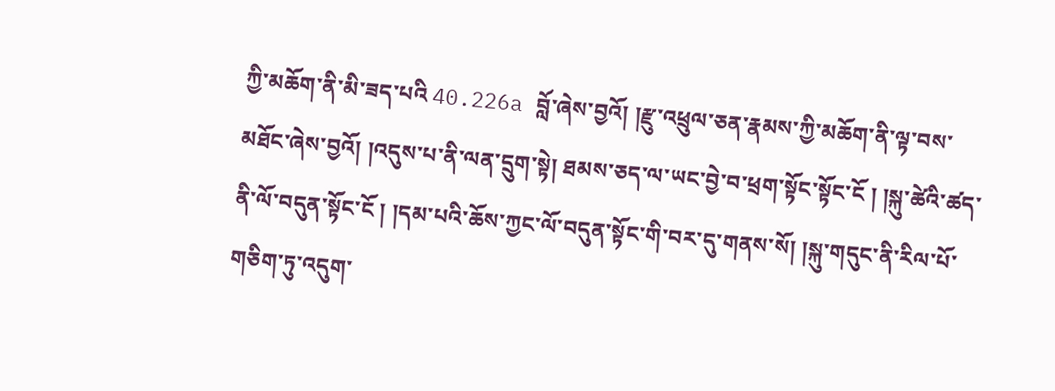ཀྱི་མཆོག་ནི་མི་ཟད་པའི 40.226a བློ་ཞེས་བྱའོ། །རྫུ་འཕྲུལ་ཅན་རྣམས་ཀྱི་མཆོག་ནི་ལྟ་བས་མཐོང་ཞེས་བྱའོ། །འདུས་པ་ནི་ལན་དྲུག་སྟེ། ཐམས་ཅད་ལ་ཡང་བྱེ་བ་ཕྲག་སྟོང་སྟོང་ངོ ། །སྐུ་ཚེའི་ཚད་ནི་ལོ་བདུན་སྟོང་ངོ ། །དམ་པའི་ཆོས་ཀྱང་ལོ་བདུན་སྟོང་གི་བར་དུ་གནས་སོ། །སྐུ་གདུང་ནི་རིལ་པོ་གཅིག་ཏུ་འདུག་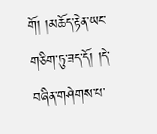གོ། །མཆོད་རྟེན་ཡང་གཅིག་ཏུ་ཟད་དོ། །དེ་བཞིན་གཤེགས་པ་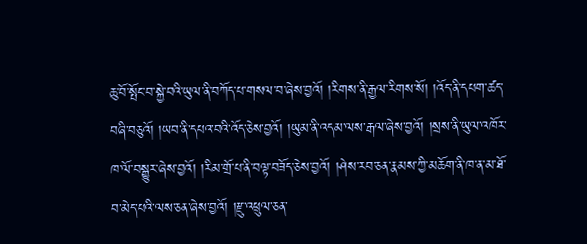ཆུ་བོ་སྤོང་བ་སྐྱེ་བའི་ཡུལ་ནི་བཀོད་པ་གསལ་བ་ཞེས་བྱའོ། །རིགས་ནི་རྒྱལ་རིགས་སོ། །འོད་ནི་དཔག་ཚད་བཞི་བཅུའོ། །ཡབ་ནི་དཔའ་བའི་འོད་ཅེས་བྱའོ། །ཡུམ་ནི་འདམ་ལས་རྒལ་ཞེས་བྱའོ། །སྲས་ནི་ཡུལ་འཁོར་ཁ་ལོ་བསྒྱུར་ཞེས་བྱའོ། །རིམ་གྲོ་པ་ནི་བལྟ་བཟོད་ཅེས་བྱའོ། །ཤེས་རབ་ཅན་རྣམས་ཀྱི་མཆོག་ནི་ཁ་ན་མ་ཐོ་བ་མེད་པའི་ལས་ཅན་ཞེས་བྱའོ། །རྫུ་འཕྲུལ་ཅན་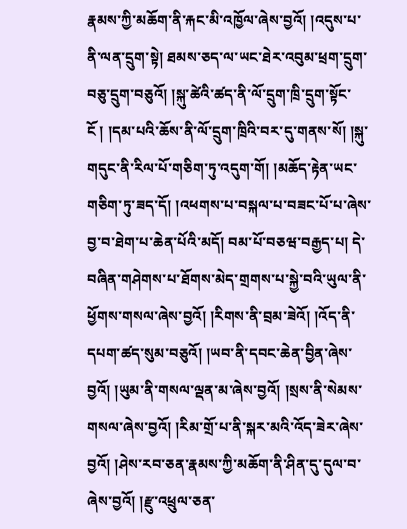རྣམས་ཀྱི་མཆོག་ནི་རྐང་མི་འཁྱོལ་ཞེས་བྱའོ། །འདུས་པ་ནི་ལན་དྲུག་སྟེ། ཐམས་ཅད་ལ་ཡང་ཐེར་འབུམ་ཕྲག་དྲུག་བཅུ་དྲུག་བཅུའོ། །སྐུ་ཚེའི་ཚད་ནི་ལོ་དྲུག་ཁྲི་དྲུག་སྟོང་ངོ ། །དམ་པའི་ཆོས་ནི་ལོ་དྲུག་ཁྲིའི་བར་དུ་གནས་སོ། །སྐུ་གདུང་ནི་རིལ་པོ་གཅིག་ཏུ་འདུག་གོ། །མཆོད་རྟེན་ཡང་གཅིག་ཏུ་ཟད་དོ། །འཕགས་པ་བསྐལ་པ་བཟང་པོ་པ་ཞེས་བྱ་བ་ཐེག་པ་ཆེན་པོའི་མདོ། བམ་པོ་བཅཝ་བརྒྱད་པ། དེ་བཞིན་གཤེགས་པ་ཐོགས་མེད་གྲགས་པ་སྐྱེ་བའི་ཡུལ་ནི་ཕྱོགས་གསལ་ཞེས་བྱའོ། །རིགས་ནི་བྲམ་ཟེའོ། །འོད་ནི་དཔག་ཚད་སུམ་བཅུའོ། །ཡབ་ནི་དབང་ཆེན་བྱིན་ཞེས་བྱའོ། །ཡུམ་ནི་གསལ་ལྡན་མ་ཞེས་བྱའོ། །སྲས་ནི་སེམས་གསལ་ཞེས་བྱའོ། །རིམ་གྲོ་པ་ནི་སྐར་མའི་འོད་ཟེར་ཞེས་བྱའོ། །ཤེས་རབ་ཅན་རྣམས་ཀྱི་མཆོག་ནི་ཤིན་དུ་དུལ་བ་ཞེས་བྱའོ། །རྫུ་འཕྲུལ་ཅན་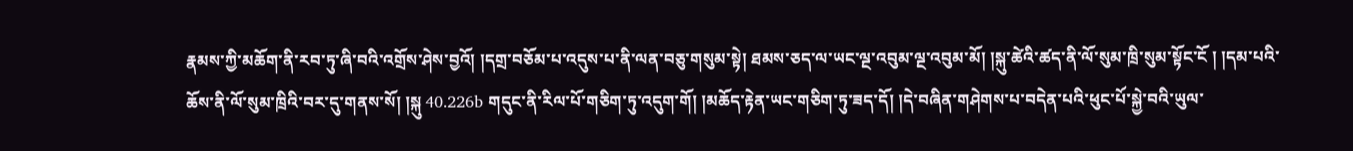རྣམས་ཀྱི་མཆོག་ནི་རབ་ཏུ་ཞི་བའི་འགྲོས་ཤེས་བྱའོ། །དགྲ་བཅོམ་པ་འདུས་པ་ནི་ལན་བཅུ་གསུམ་སྟེ། ཐམས་ཅད་ལ་ཡང་ལྔ་འབུམ་ལྔ་འབུམ་མོ། །སྐུ་ཚེའི་ཚད་ནི་ལོ་སུམ་ཁྲི་སུམ་སྟོང་ངོ ། །དམ་པའི་ཆོས་ནི་ལོ་སུམ་ཁྲིའི་བར་དུ་གནས་སོ། །སྐུ 40.226b གདུང་ནི་རིལ་པོ་གཅིག་ཏུ་འདུག་གོ། །མཆོད་རྟེན་ཡང་གཅིག་ཏུ་ཟད་དོ། །དེ་བཞིན་གཤེགས་པ་བདེན་པའི་ཕུང་པོ་སྐྱེ་བའི་ཡུལ་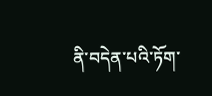ནི་བདེན་པའི་ཏོག་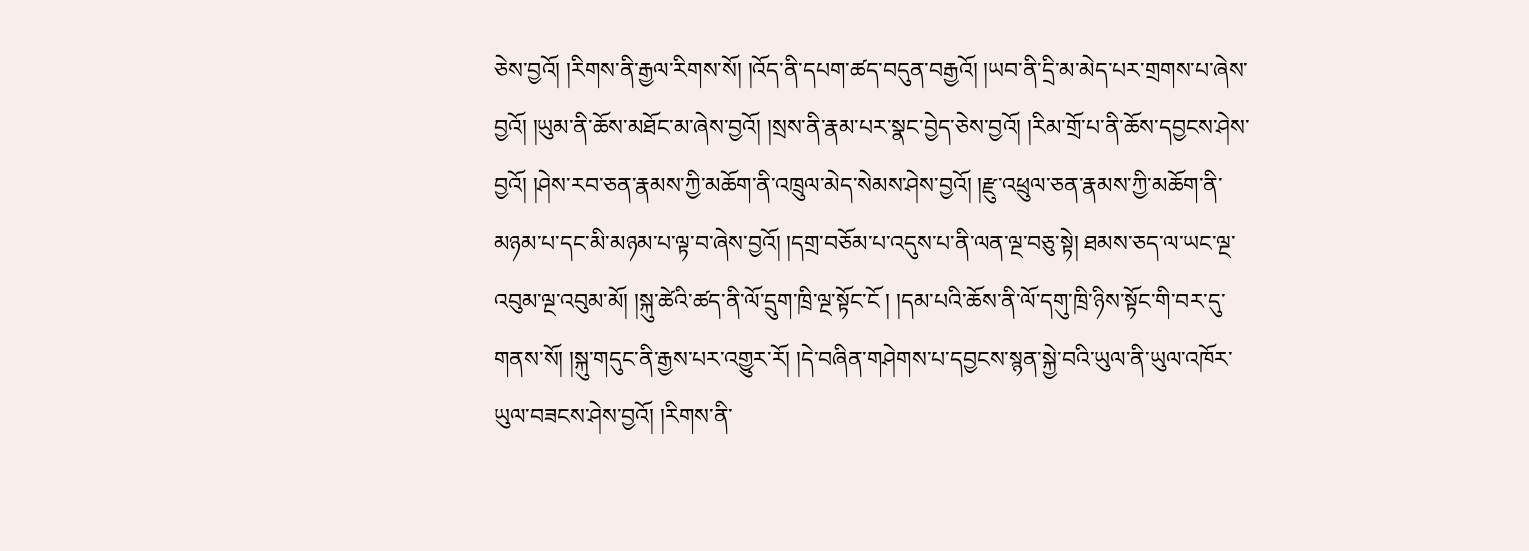ཅེས་བྱའོ། །རིགས་ནི་རྒྱལ་རིགས་སོ། །འོད་ནི་དཔག་ཚད་བདུན་བརྒྱའོ། །ཡབ་ནི་དྲི་མ་མེད་པར་གྲགས་པ་ཞེས་བྱའོ། །ཡུམ་ནི་ཆོས་མཐོང་མ་ཞེས་བྱའོ། །སྲས་ནི་རྣམ་པར་སྣང་བྱེད་ཅེས་བྱའོ། །རིམ་གྲོ་པ་ནི་ཆོས་དབྱངས་ཤེས་བྱའོ། །ཤེས་རབ་ཅན་རྣམས་ཀྱི་མཆོག་ནི་འཁྲུལ་མེད་སེམས་ཤེས་བྱའོ། །རྫུ་འཕྲུལ་ཅན་རྣམས་ཀྱི་མཆོག་ནི་མཉམ་པ་དང་མི་མཉམ་པ་ལྟ་བ་ཞེས་བྱའོ། །དགྲ་བཅོམ་པ་འདུས་པ་ནི་ལན་ལྔ་བཅུ་སྟེ། ཐམས་ཅད་ལ་ཡང་ལྔ་འབུམ་ལྔ་འབུམ་མོ། །སྐུ་ཚེའི་ཚད་ནི་ལོ་དྲུག་ཁྲི་ལྔ་སྟོང་ངོ ། །དམ་པའི་ཆོས་ནི་ལོ་དགུ་ཁྲི་ཉིས་སྟོང་གི་བར་དུ་གནས་སོ། །སྐུ་གདུང་ནི་རྒྱས་པར་འགྱུར་རོ། །དེ་བཞིན་གཤེགས་པ་དབྱངས་སྙན་སྐྱེ་བའི་ཡུལ་ནི་ཡུལ་འཁོར་ཡུལ་བཟངས་ཤེས་བྱའོ། །རིགས་ནི་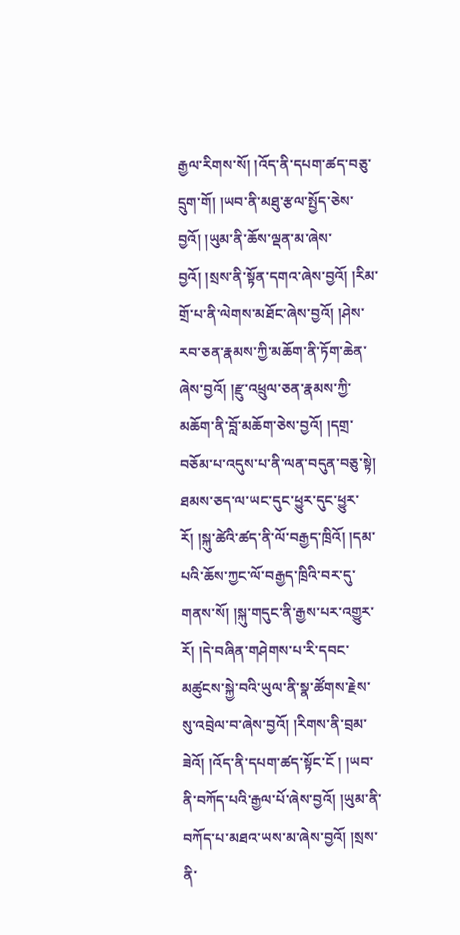རྒྱལ་རིགས་སོ། །འོད་ནི་དཔག་ཚད་བཅུ་དྲུག་གོ། །ཡབ་ནི་མཐུ་རྩལ་སྤྱོད་ཅེས་བྱའོ། །ཡུམ་ནི་ཆོས་ལྡན་མ་ཞེས་བྱའོ། །སྲས་ནི་སྟོན་དགའ་ཞེས་བྱའོ། །རིམ་གྲོ་པ་ནི་ལེགས་མཐོང་ཞེས་བྱའོ། །ཤེས་རབ་ཅན་རྣམས་ཀྱི་མཆོག་ནི་ཏོག་ཆེན་ཞེས་བྱའོ། །རྫུ་འཕྲུལ་ཅན་རྣམས་ཀྱི་མཆོག་ནི་བློ་མཆོག་ཅེས་བྱའོ། །དགྲ་བཅོམ་པ་འདུས་པ་ནི་ལན་བདུན་བཅུ་སྟེ། ཐམས་ཅད་ལ་ཡང་དུང་ཕྱུར་དུང་ཕྱུར་རོ། །སྐུ་ཚེའི་ཚད་ནི་ལོ་བརྒྱད་ཁྲིའོ། །དམ་པའི་ཆོས་ཀྱང་ལོ་བརྒྱད་ཁྲིའི་བར་དུ་གནས་སོ། །སྐུ་གདུང་ནི་རྒྱས་པར་འགྱུར་རོ། །དེ་བཞིན་གཤེགས་པ་རི་དབང་མཚུངས་སྐྱེ་བའི་ཡུལ་ནི་སྣ་ཚོགས་རྗེས་སུ་འབྲེལ་བ་ཞེས་བྱའོ། །རིགས་ནི་བྲམ་ཟེའོ། །འོད་ནི་དཔག་ཚད་སྟོང་ངོ ། །ཡབ་ནི་བཀོད་པའི་རྒྱལ་པོ་ཞེས་བྱའོ། །ཡུམ་ནི་བཀོད་པ་མཐའ་ཡས་མ་ཞེས་བྱའོ། །སྲས་ནི་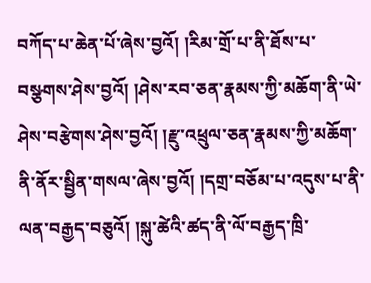བཀོད་པ་ཆེན་པོ་ཞེས་བྱའོ། །རིམ་གྲོ་པ་ནི་ཐོས་པ་བསྩགས་ཤེས་བྱའོ། །ཤེས་རབ་ཅན་རྣམས་ཀྱི་མཆོག་ནི་ཡེ་ཤེས་བརྩེགས་ཤེས་བྱའོ། །རྫུ་འཕྲུལ་ཅན་རྣམས་ཀྱི་མཆོག་ནི་ནོར་སྦྱིན་གསལ་ཞེས་བྱའོ། །དགྲ་བཅོམ་པ་འདུས་པ་ནི་ལན་བརྒྱད་བཅུའོ། །སྐུ་ཚེའི་ཚད་ནི་ལོ་བརྒྱད་ཁྲི་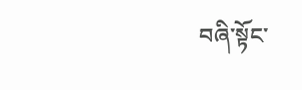བཞི་སྟོང་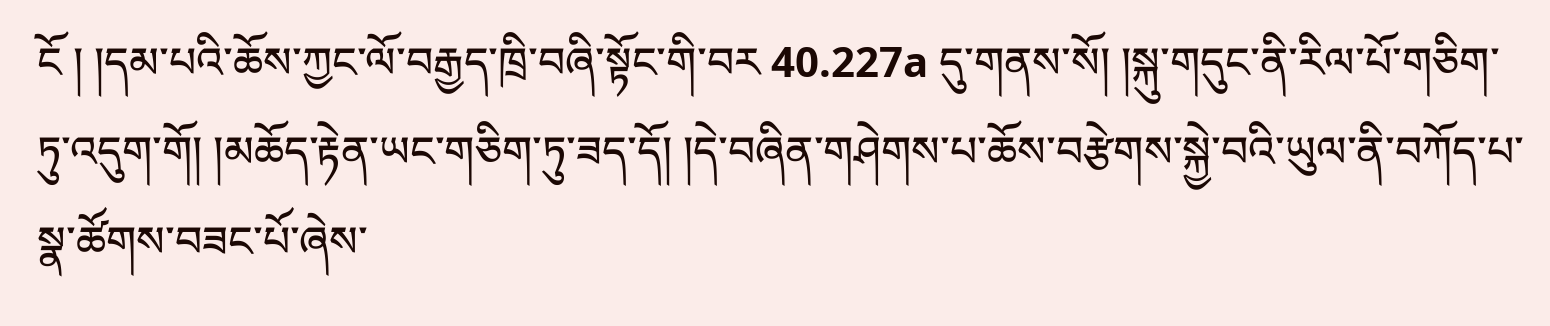ངོ ། །དམ་པའི་ཆོས་ཀྱང་ལོ་བརྒྱད་ཁྲི་བཞི་སྟོང་གི་བར 40.227a དུ་གནས་སོ། །སྐུ་གདུང་ནི་རིལ་པོ་གཅིག་ཏུ་འདུག་གོ། །མཆོད་རྟེན་ཡང་གཅིག་ཏུ་ཟད་དོ། །དེ་བཞིན་གཤེགས་པ་ཆོས་བརྩེགས་སྐྱེ་བའི་ཡུལ་ནི་བཀོད་པ་སྣ་ཚོགས་བཟང་པོ་ཞེས་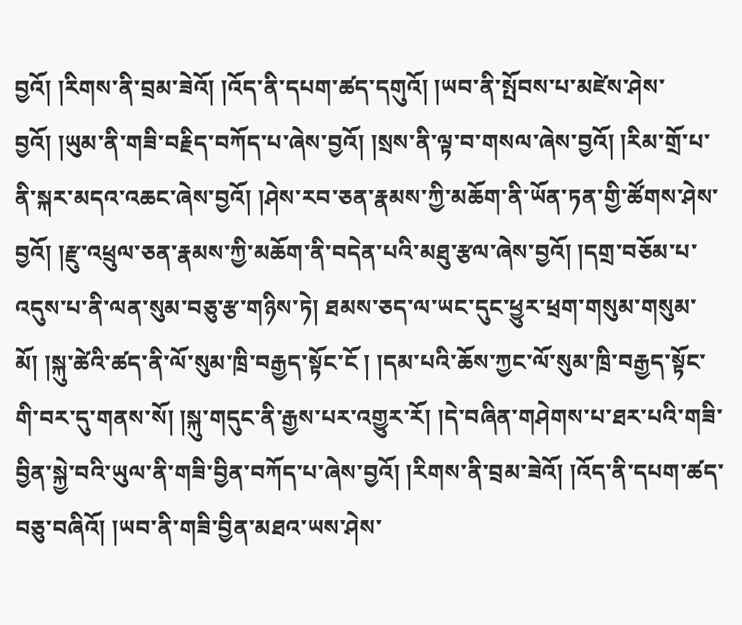བྱའོ། །རིགས་ནི་བྲམ་ཟེའོ། །འོད་ནི་དཔག་ཚད་དགུའོ། །ཡབ་ནི་སྤོབས་པ་མཛེས་ཤེས་བྱའོ། །ཡུམ་ནི་གཟི་བརྗིད་བཀོད་པ་ཞེས་བྱའོ། །སྲས་ནི་ལྟ་བ་གསལ་ཞེས་བྱའོ། །རིམ་གྲོ་པ་ནི་སྐར་མདའ་འཆང་ཞེས་བྱའོ། །ཤེས་རབ་ཅན་རྣམས་ཀྱི་མཆོག་ནི་ཡོན་ཏན་གྱི་ཚོགས་ཤེས་བྱའོ། །རྫུ་འཕྲུལ་ཅན་རྣམས་ཀྱི་མཆོག་ནི་བདེན་པའི་མཐུ་རྩལ་ཞེས་བྱའོ། །དགྲ་བཅོམ་པ་འདུས་པ་ནི་ལན་སུམ་བཅུ་རྩ་གཉིས་ཏེ། ཐམས་ཅད་ལ་ཡང་དུང་ཕྱུར་ཕྲག་གསུམ་གསུམ་མོ། །སྐུ་ཚེའི་ཚད་ནི་ལོ་སུམ་ཁྲི་བརྒྱད་སྟོང་ངོ ། །དམ་པའི་ཆོས་ཀྱང་ལོ་སུམ་ཁྲི་བརྒྱད་སྟོང་གི་བར་དུ་གནས་སོ། །སྐུ་གདུང་ནི་རྒྱས་པར་འགྱུར་རོ། །དེ་བཞིན་གཤེགས་པ་ཐར་པའི་གཟི་བྱིན་སྐྱེ་བའི་ཡུལ་ནི་གཟི་བྱིན་བཀོད་པ་ཞེས་བྱའོ། །རིགས་ནི་བྲམ་ཟེའོ། །འོད་ནི་དཔག་ཚད་བཅུ་བཞིའོ། །ཡབ་ནི་གཟི་བྱིན་མཐའ་ཡས་ཤེས་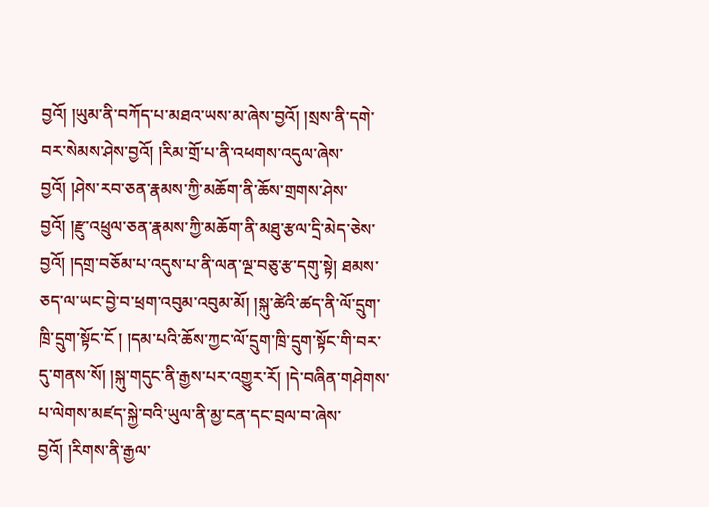བྱའོ། །ཡུམ་ནི་བཀོད་པ་མཐའ་ཡས་མ་ཞེས་བྱའོ། །སྲས་ནི་དགེ་བར་སེམས་ཤེས་བྱའོ། །རིམ་གྲོ་པ་ནི་འཕགས་འདུལ་ཞེས་བྱའོ། །ཤེས་རབ་ཅན་རྣམས་ཀྱི་མཆོག་ནི་ཆོས་གྲགས་ཤེས་བྱའོ། །རྫུ་འཕྲུལ་ཅན་རྣམས་ཀྱི་མཆོག་ནི་མཐུ་རྩལ་དྲི་མེད་ཅེས་བྱའོ། །དགྲ་བཅོམ་པ་འདུས་པ་ནི་ལན་ལྔ་བཅུ་རྩ་དགུ་སྟེ། ཐམས་ཅད་ལ་ཡང་བྱེ་བ་ཕྲག་འབུམ་འབུམ་མོ། །སྐུ་ཚེའི་ཚད་ནི་ལོ་དྲུག་ཁྲི་དྲུག་སྟོང་ངོ ། །དམ་པའི་ཆོས་ཀྱང་ལོ་དྲུག་ཁྲི་དྲུག་སྟོང་གི་བར་དུ་གནས་སོ། །སྐུ་གདུང་ནི་རྒྱས་པར་འགྱུར་རོ། །དེ་བཞིན་གཤེགས་པ་ལེགས་མཛད་སྐྱེ་བའི་ཡུལ་ནི་མྱ་ངན་དང་བྲལ་བ་ཞེས་བྱའོ། །རིགས་ནི་རྒྱལ་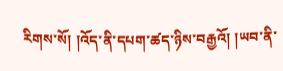རིགས་སོ། །འོད་ནི་དཔག་ཚད་ཉིས་བརྒྱའོ། །ཡབ་ནི་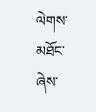ལེགས་མཐོང་ཞེས་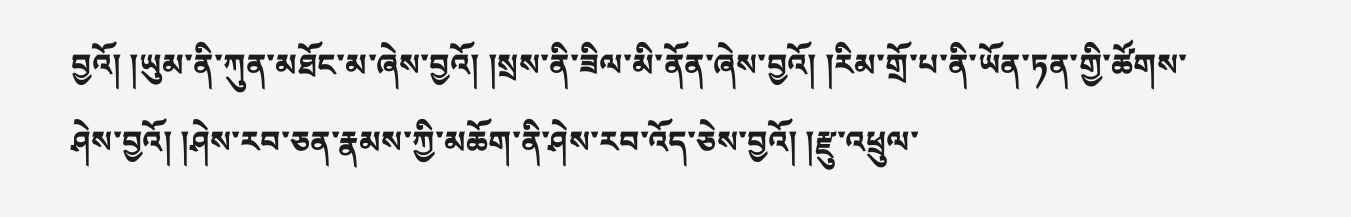བྱའོ། །ཡུམ་ནི་ཀུན་མཐོང་མ་ཞེས་བྱའོ། །སྲས་ནི་ཟིལ་མི་ནོན་ཞེས་བྱའོ། །རིམ་གྲོ་པ་ནི་ཡོན་ཏན་གྱི་ཚོགས་ཤེས་བྱའོ། །ཤེས་རབ་ཅན་རྣམས་ཀྱི་མཆོག་ནི་ཤེས་རབ་འོད་ཅེས་བྱའོ། །རྫུ་འཕྲུལ་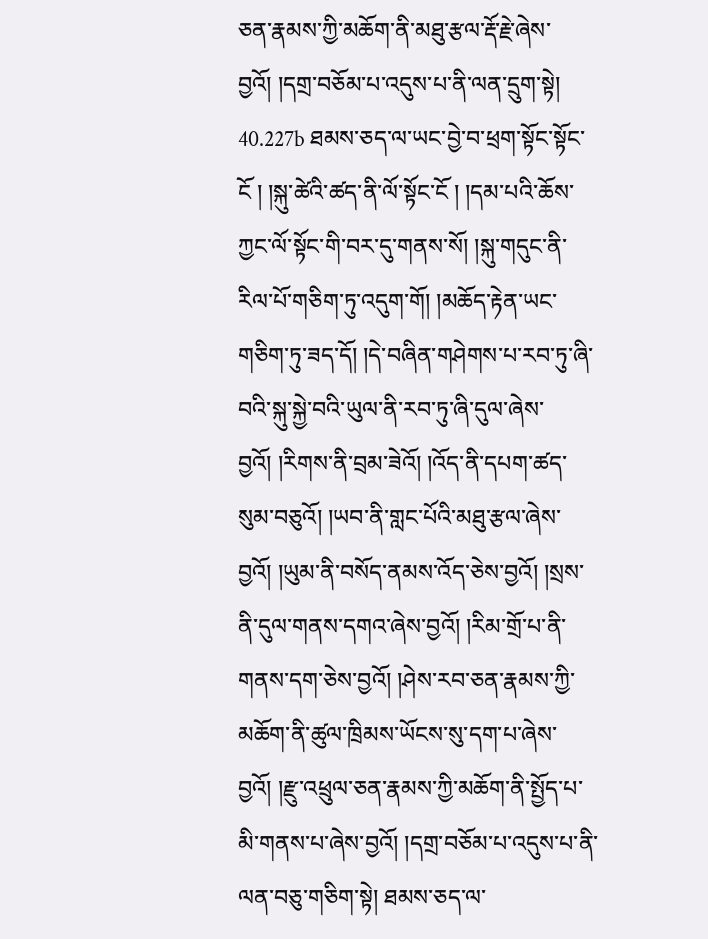ཅན་རྣམས་ཀྱི་མཆོག་ནི་མཐུ་རྩལ་རྡོ་རྗེ་ཞེས་བྱའོ། །དགྲ་བཅོམ་པ་འདུས་པ་ནི་ལན་དྲུག་སྟེ། 40.227b ཐམས་ཅད་ལ་ཡང་བྱེ་བ་ཕྲག་སྟོང་སྟོང་ངོ ། །སྐུ་ཚེའི་ཚད་ནི་ལོ་སྟོང་ངོ ། །དམ་པའི་ཆོས་ཀྱང་ལོ་སྟོང་གི་བར་དུ་གནས་སོ། །སྐུ་གདུང་ནི་རིལ་པོ་གཅིག་ཏུ་འདུག་གོ། །མཆོད་རྟེན་ཡང་གཅིག་ཏུ་ཟད་དོ། །དེ་བཞིན་གཤེགས་པ་རབ་ཏུ་ཞི་བའི་སྐུ་སྐྱེ་བའི་ཡུལ་ནི་རབ་ཏུ་ཞི་དུལ་ཞེས་བྱའོ། །རིགས་ནི་བྲམ་ཟེའོ། །འོད་ནི་དཔག་ཚད་སུམ་བཅུའོ། །ཡབ་ནི་གླང་པོའི་མཐུ་རྩལ་ཞེས་བྱའོ། །ཡུམ་ནི་བསོད་ནམས་འོད་ཅེས་བྱའོ། །སྲས་ནི་དུལ་གནས་དགའ་ཞེས་བྱའོ། །རིམ་གྲོ་པ་ནི་གནས་དག་ཅེས་བྱའོ། །ཤེས་རབ་ཅན་རྣམས་ཀྱི་མཆོག་ནི་ཚུལ་ཁྲིམས་ཡོངས་སུ་དག་པ་ཞེས་བྱའོ། །རྫུ་འཕྲུལ་ཅན་རྣམས་ཀྱི་མཆོག་ནི་སྤྱོད་པ་མི་གནས་པ་ཞེས་བྱའོ། །དགྲ་བཅོམ་པ་འདུས་པ་ནི་ལན་བཅུ་གཅིག་སྟེ། ཐམས་ཅད་ལ་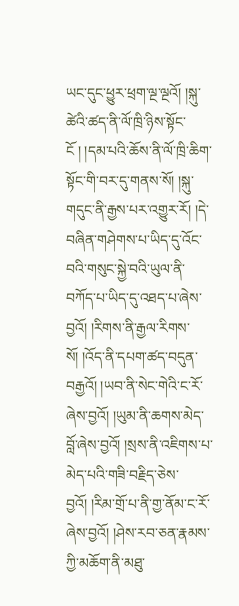ཡང་དུང་ཕྱུར་ཕྲག་ལྔ་ལྔའོ། །སྐུ་ཚེའི་ཚད་ནི་ལོ་ཁྲི་ཉིས་སྟོང་ངོ ། །དམ་པའི་ཆོས་ནི་ལོ་ཁྲི་ཆིག་སྟོང་གི་བར་དུ་གནས་སོ། །སྐུ་གདུང་ནི་རྒྱས་པར་འགྱུར་རོ། །དེ་བཞིན་གཤེགས་པ་ཡིད་དུ་འོང་བའི་གསུང་སྐྱེ་བའི་ཡུལ་ནི་བཀོད་པ་ཡིད་དུ་འཐད་པ་ཞེས་བྱའོ། །རིགས་ནི་རྒྱལ་རིགས་སོ། །འོད་ནི་དཔག་ཚད་བདུན་བརྒྱའོ། །ཡབ་ནི་སེང་གེའི་ང་རོ་ཞེས་བྱའོ། །ཡུམ་ནི་ཆགས་མེད་བློ་ཞེས་བྱའོ། །སྲས་ནི་འཇིགས་པ་མེད་པའི་གཟི་བརྗིད་ཅེས་བྱའོ། །རིམ་གྲོ་པ་ནི་གྱ་ནོམ་ང་རོ་ཞེས་བྱའོ། །ཤེས་རབ་ཅན་རྣམས་ཀྱི་མཆོག་ནི་མཐུ་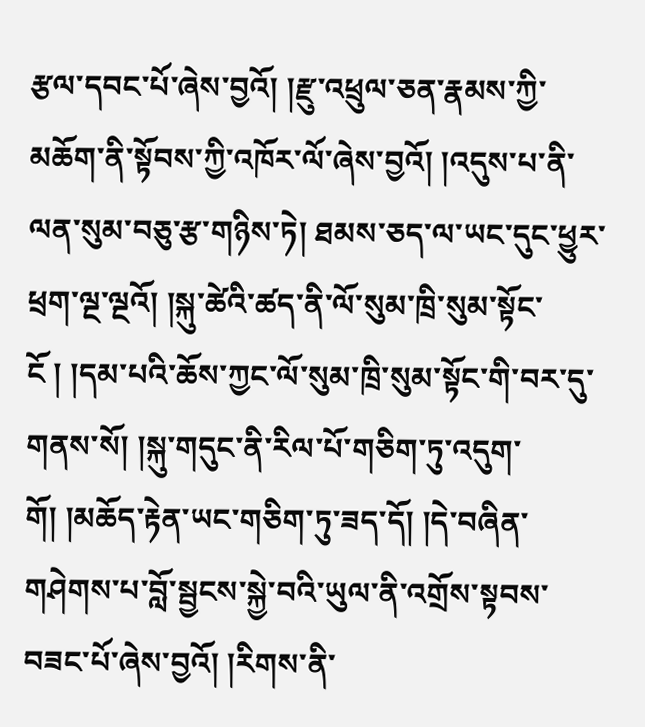རྩལ་དབང་པོ་ཞེས་བྱའོ། །རྫུ་འཕྲུལ་ཅན་རྣམས་ཀྱི་མཆོག་ནི་སྟོབས་ཀྱི་འཁོར་ལོ་ཞེས་བྱའོ། །འདུས་པ་ནི་ལན་སུམ་བཅུ་རྩ་གཉིས་ཏེ། ཐམས་ཅད་ལ་ཡང་དུང་ཕྱུར་ཕྲག་ལྔ་ལྔའོ། །སྐུ་ཚེའི་ཚད་ནི་ལོ་སུམ་ཁྲི་སུམ་སྟོང་ངོ ། །དམ་པའི་ཆོས་ཀྱང་ལོ་སུམ་ཁྲི་སུམ་སྟོང་གི་བར་དུ་གནས་སོ། །སྐུ་གདུང་ནི་རིལ་པོ་གཅིག་ཏུ་འདུག་གོ། །མཆོད་རྟེན་ཡང་གཅིག་ཏུ་ཟད་དོ། །དེ་བཞིན་གཤེགས་པ་བློ་སྦྱངས་སྐྱེ་བའི་ཡུལ་ནི་འགྲོས་སྟབས་བཟང་པོ་ཞེས་བྱའོ། །རིགས་ནི་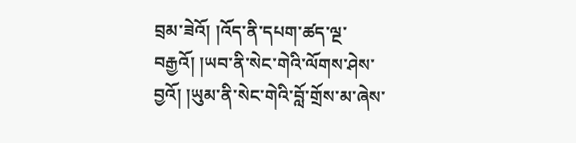བྲམ་ཟེའོ། །འོད་ནི་དཔག་ཚད་ལྔ་བརྒྱའོ། །ཡབ་ནི་སེང་གེའི་ལོགས་ཤེས་བྱའོ། །ཡུམ་ནི་སེང་གེའི་བློ་གྲོས་མ་ཞེས་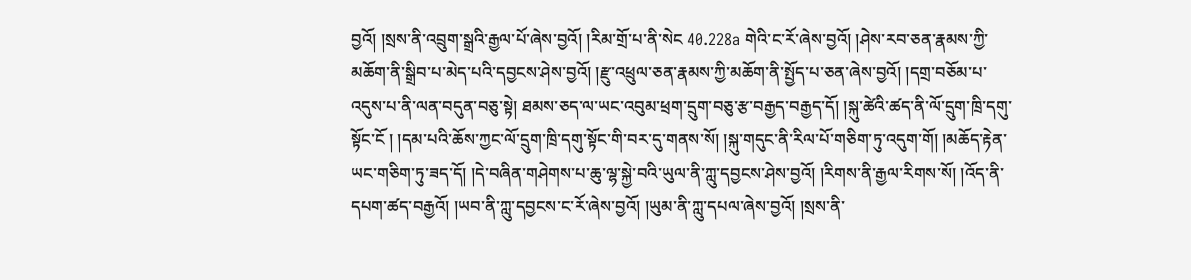བྱའོ། །སྲས་ནི་འབྲུག་སྒྲའི་རྒྱལ་པོ་ཞེས་བྱའོ། །རིམ་གྲོ་པ་ནི་སེང 40.228a གེའི་ང་རོ་ཞེས་བྱའོ། །ཤེས་རབ་ཅན་རྣམས་ཀྱི་མཆོག་ནི་སྒྲིབ་པ་མེད་པའི་དབྱངས་ཤེས་བྱའོ། །རྫུ་འཕྲུལ་ཅན་རྣམས་ཀྱི་མཆོག་ནི་སྤྱོད་པ་ཅན་ཞེས་བྱའོ། །དགྲ་བཅོམ་པ་འདུས་པ་ནི་ལན་བདུན་བཅུ་སྟེ། ཐམས་ཅད་ལ་ཡང་འབུམ་ཕྲག་དྲུག་བཅུ་རྩ་བརྒྱད་བརྒྱད་དོ། །སྐུ་ཚེའི་ཚད་ནི་ལོ་དྲུག་ཁྲི་དགུ་སྟོང་ངོ ། །དམ་པའི་ཆོས་ཀྱང་ལོ་དྲུག་ཁྲི་དགུ་སྟོང་གི་བར་དུ་གནས་སོ། །སྐུ་གདུང་ནི་རིལ་པོ་གཅིག་ཏུ་འདུག་གོ། །མཆོད་རྟེན་ཡང་གཅིག་ཏུ་ཟད་དོ། །དེ་བཞིན་གཤེགས་པ་ཆུ་ལྷ་སྐྱེ་བའི་ཡུལ་ནི་ཀླུ་དབྱངས་ཤེས་བྱའོ། །རིགས་ནི་རྒྱལ་རིགས་སོ། །འོད་ནི་དཔག་ཚད་བརྒྱའོ། །ཡབ་ནི་ཀླུ་དབྱངས་ང་རོ་ཞེས་བྱའོ། །ཡུམ་ནི་ཀླུ་དཔལ་ཞེས་བྱའོ། །སྲས་ནི་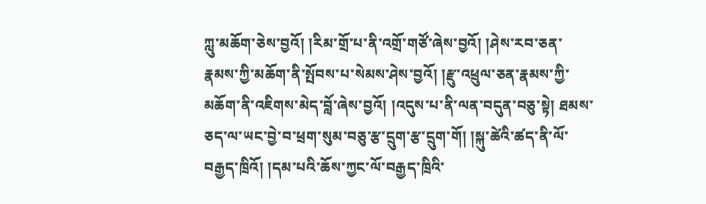ཀླུ་མཆོག་ཅེས་བྱའོ། །རིམ་གྲོ་པ་ནི་འགྲོ་གཙོ་ཞེས་བྱའོ། །ཤེས་རབ་ཅན་རྣམས་ཀྱི་མཆོག་ནི་སྤོབས་པ་སེམས་ཤེས་བྱའོ། །རྫུ་འཕྲུལ་ཅན་རྣམས་ཀྱི་མཆོག་ནི་འཇིགས་མེད་བློ་ཞེས་བྱའོ། །འདུས་པ་ནི་ལན་བདུན་བཅུ་སྟེ། ཐམས་ཅད་ལ་ཡང་བྱེ་བ་ཕྲག་སུམ་བཅུ་རྩ་དྲུག་རྩ་དྲུག་གོ། །སྐུ་ཚེའི་ཚད་ནི་ལོ་བརྒྱད་ཁྲིའོ། །དམ་པའི་ཆོས་ཀྱང་ལོ་བརྒྱད་ཁྲིའི་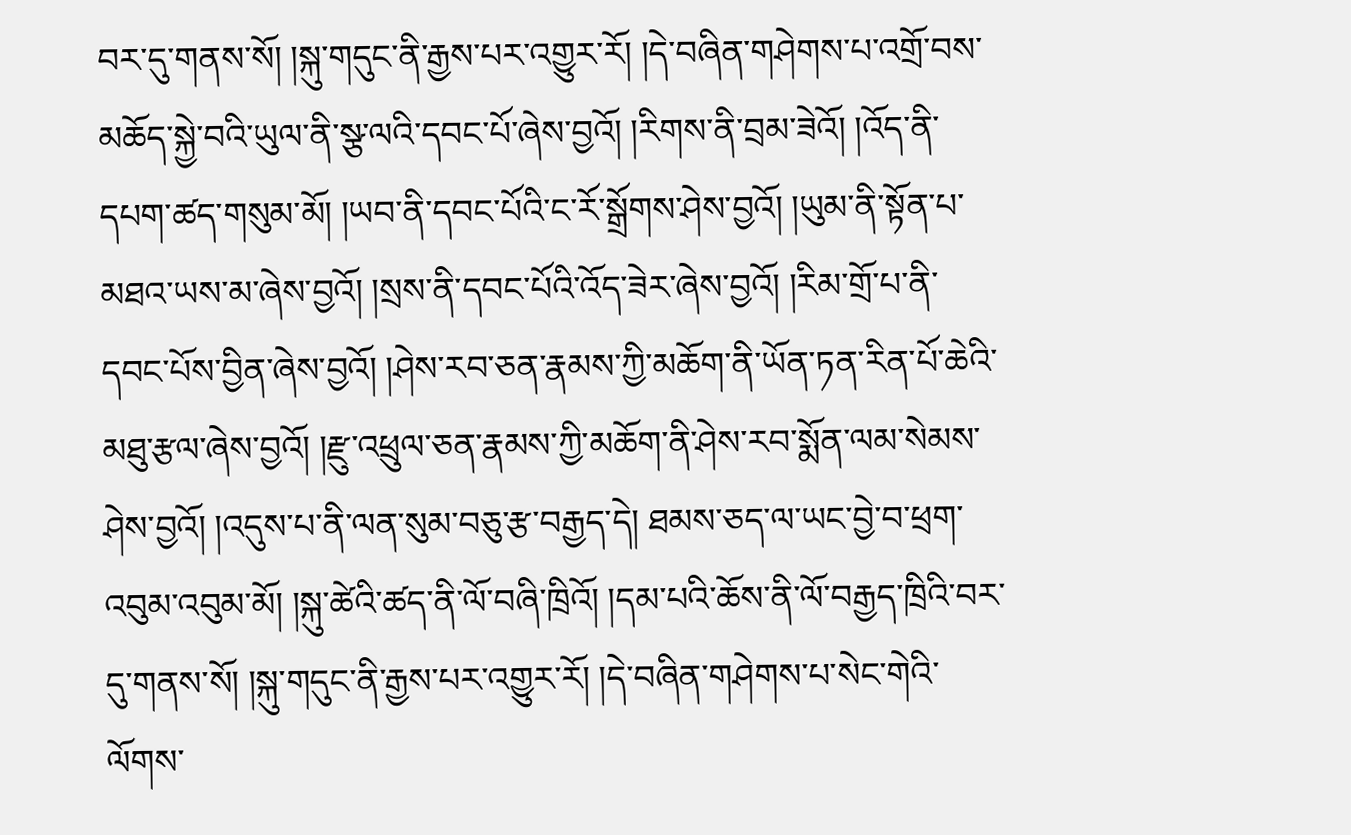བར་དུ་གནས་སོ། །སྐུ་གདུང་ནི་རྒྱས་པར་འགྱུར་རོ། །དེ་བཞིན་གཤེགས་པ་འགྲོ་བས་མཆོད་སྐྱེ་བའི་ཡུལ་ནི་སྩ་ལའི་དབང་པོ་ཞེས་བྱའོ། །རིགས་ནི་བྲམ་ཟེའོ། །འོད་ནི་དཔག་ཚད་གསུམ་མོ། །ཡབ་ནི་དབང་པོའི་ང་རོ་སྒྲོགས་ཤེས་བྱའོ། །ཡུམ་ནི་སྟོན་པ་མཐའ་ཡས་མ་ཞེས་བྱའོ། །སྲས་ནི་དབང་པོའི་འོད་ཟེར་ཞེས་བྱའོ། །རིམ་གྲོ་པ་ནི་དབང་པོས་བྱིན་ཞེས་བྱའོ། །ཤེས་རབ་ཅན་རྣམས་ཀྱི་མཆོག་ནི་ཡོན་ཏན་རིན་པོ་ཆེའི་མཐུ་རྩལ་ཞེས་བྱའོ། །རྫུ་འཕྲུལ་ཅན་རྣམས་ཀྱི་མཆོག་ནི་ཤེས་རབ་སྨོན་ལམ་སེམས་ཤེས་བྱའོ། །འདུས་པ་ནི་ལན་སུམ་བཅུ་རྩ་བརྒྱད་དེ། ཐམས་ཅད་ལ་ཡང་བྱེ་བ་ཕྲག་འབུམ་འབུམ་མོ། །སྐུ་ཚེའི་ཚད་ནི་ལོ་བཞི་ཁྲིའོ། །དམ་པའི་ཆོས་ནི་ལོ་བརྒྱད་ཁྲིའི་བར་དུ་གནས་སོ། །སྐུ་གདུང་ནི་རྒྱས་པར་འགྱུར་རོ། །དེ་བཞིན་གཤེགས་པ་སེང་གེའི་ལོགས་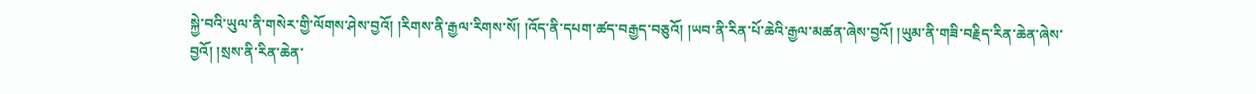སྐྱེ་བའི་ཡུལ་ནི་གསེར་གྱི་ལོགས་ཤེས་བྱའོ། །རིགས་ནི་རྒྱལ་རིགས་སོ། །འོད་ནི་དཔག་ཚད་བརྒྱད་བཅུའོ། །ཡབ་ནི་རིན་པོ་ཆེའི་རྒྱལ་མཚན་ཞེས་བྱའོ། །ཡུམ་ནི་གཟི་བརྗིད་རིན་ཆེན་ཞེས་བྱའོ། །སྲས་ནི་རིན་ཆེན་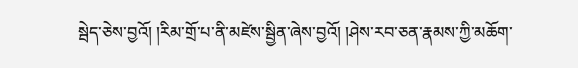སྦེད་ཅེས་བྱའོ། །རིམ་གྲོ་པ་ནི་མཛེས་སྦྱིན་ཞེས་བྱའོ། །ཤེས་རབ་ཅན་རྣམས་ཀྱི་མཆོག་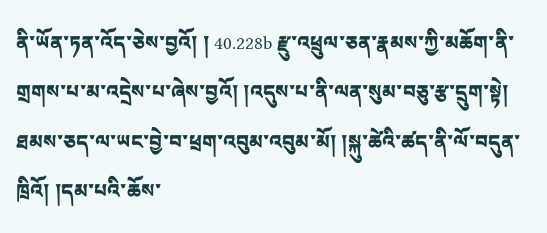ནི་ཡོན་ཏན་འོད་ཅེས་བྱའོ། ། 40.228b རྫུ་འཕྲུལ་ཅན་རྣམས་ཀྱི་མཆོག་ནི་གྲགས་པ་མ་འདྲེས་པ་ཞེས་བྱའོ། །འདུས་པ་ནི་ལན་སུམ་བཅུ་རྩ་དྲུག་སྟེ། ཐམས་ཅད་ལ་ཡང་བྱེ་བ་ཕྲག་འབུམ་འབུམ་མོ། །སྐུ་ཚེའི་ཚད་ནི་ལོ་བདུན་ཁྲིའོ། །དམ་པའི་ཆོས་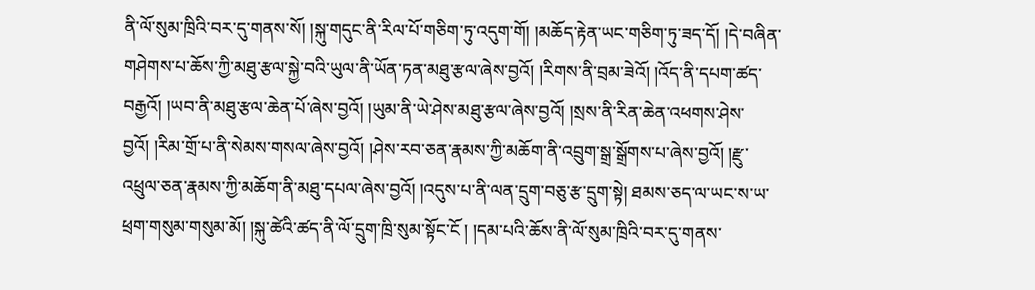ནི་ལོ་སུམ་ཁྲིའི་བར་དུ་གནས་སོ། །སྐུ་གདུང་ནི་རིལ་པོ་གཅིག་ཏུ་འདུག་གོ། །མཆོད་རྟེན་ཡང་གཅིག་ཏུ་ཟད་དོ། །དེ་བཞིན་གཤེགས་པ་ཆོས་ཀྱི་མཐུ་རྩལ་སྐྱེ་བའི་ཡུལ་ནི་ཡོན་ཏན་མཐུ་རྩལ་ཞེས་བྱའོ། །རིགས་ནི་བྲམ་ཟེའོ། །འོད་ནི་དཔག་ཚད་བརྒྱའོ། །ཡབ་ནི་མཐུ་རྩལ་ཆེན་པོ་ཞེས་བྱའོ། །ཡུམ་ནི་ཡེ་ཤེས་མཐུ་རྩལ་ཞེས་བྱའོ། །སྲས་ནི་རིན་ཆེན་འཕགས་ཤེས་བྱའོ། །རིམ་གྲོ་པ་ནི་སེམས་གསལ་ཞེས་བྱའོ། །ཤེས་རབ་ཅན་རྣམས་ཀྱི་མཆོག་ནི་འབྲུག་སྒྲ་སྒྲོགས་པ་ཞེས་བྱའོ། །རྫུ་འཕྲུལ་ཅན་རྣམས་ཀྱི་མཆོག་ནི་མཐུ་དཔལ་ཞེས་བྱའོ། །འདུས་པ་ནི་ལན་དྲུག་བཅུ་རྩ་དྲུག་སྟེ། ཐམས་ཅད་ལ་ཡང་ས་ཡ་ཕྲག་གསུམ་གསུམ་མོ། །སྐུ་ཚེའི་ཚད་ནི་ལོ་དྲུག་ཁྲི་སུམ་སྟོང་ངོ ། །དམ་པའི་ཆོས་ནི་ལོ་སུམ་ཁྲིའི་བར་དུ་གནས་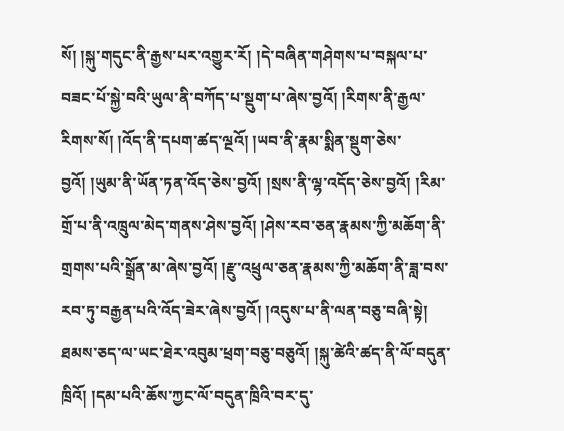སོ། །སྐུ་གདུང་ནི་རྒྱས་པར་འགྱུར་རོ། །དེ་བཞིན་གཤེགས་པ་བསྐལ་པ་བཟང་པོ་སྐྱེ་བའི་ཡུལ་ནི་བཀོད་པ་སྡུག་པ་ཞེས་བྱའོ། །རིགས་ནི་རྒྱལ་རིགས་སོ། །འོད་ནི་དཔག་ཚད་ལྔའོ། །ཡབ་ནི་རྣམ་སྨིན་སྡུག་ཅེས་བྱའོ། །ཡུམ་ནི་ཡོན་ཏན་འོད་ཅེས་བྱའོ། །སྲས་ནི་ལྷ་འདོད་ཅེས་བྱའོ། །རིམ་གྲོ་པ་ནི་འཁྲུལ་མེད་གནས་ཤེས་བྱའོ། །ཤེས་རབ་ཅན་རྣམས་ཀྱི་མཆོག་ནི་གྲགས་པའི་སྒྲོན་མ་ཞེས་བྱའོ། །རྫུ་འཕྲུལ་ཅན་རྣམས་ཀྱི་མཆོག་ནི་ཟླ་བས་རབ་ཏུ་བརྒྱན་པའི་འོད་ཟེར་ཞེས་བྱའོ། །འདུས་པ་ནི་ལན་བཅུ་བཞི་སྟེ། ཐམས་ཅད་ལ་ཡང་ཐེར་འབུམ་ཕྲག་བཅུ་བཅུའོ། །སྐུ་ཚེའི་ཚད་ནི་ལོ་བདུན་ཁྲིའོ། །དམ་པའི་ཆོས་ཀྱང་ལོ་བདུན་ཁྲིའི་བར་དུ་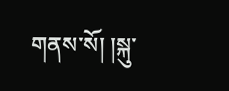གནས་སོ། །སྐུ་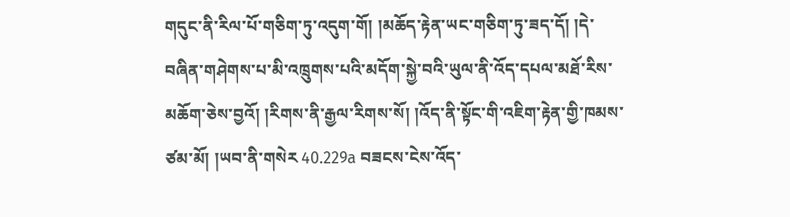གདུང་ནི་རིལ་པོ་གཅིག་ཏུ་འདུག་གོ། །མཆོད་རྟེན་ཡང་གཅིག་ཏུ་ཟད་དོ། །དེ་བཞིན་གཤེགས་པ་མི་འཁྲུགས་པའི་མདོག་སྐྱེ་བའི་ཡུལ་ནི་འོད་དཔལ་མཐོ་རིས་མཆོག་ཅེས་བྱའོ། །རིགས་ནི་རྒྱལ་རིགས་སོ། །འོད་ནི་སྟོང་གི་འཇིག་རྟེན་གྱི་ཁམས་ཙམ་མོ། །ཡབ་ནི་གསེར 40.229a བཟངས་ངེས་འོད་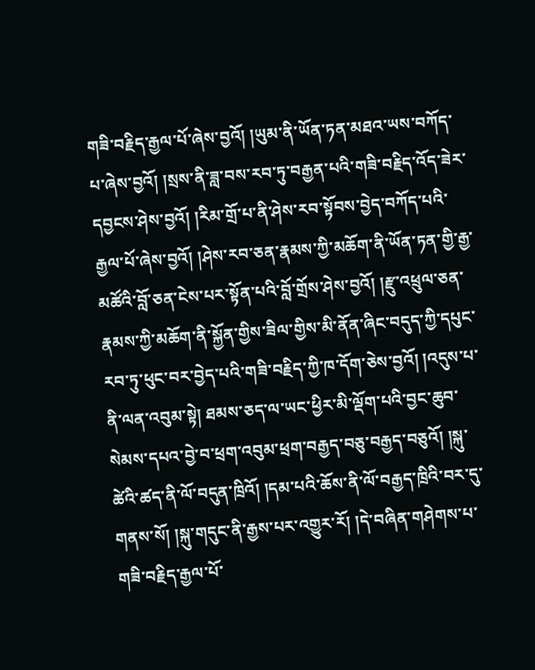གཟི་བརྗིད་རྒྱལ་པོ་ཞེས་བྱའོ། །ཡུམ་ནི་ཡོན་ཏན་མཐའ་ཡས་བཀོད་པ་ཞེས་བྱའོ། །སྲས་ནི་ཟླ་བས་རབ་ཏུ་བརྒྱན་པའི་གཟི་བརྗིད་འོད་ཟེར་དབྱངས་ཤེས་བྱའོ། །རིམ་གྲོ་པ་ནི་ཤེས་རབ་སྟོབས་བྱེད་བཀོད་པའི་རྒྱལ་པོ་ཞེས་བྱའོ། །ཤེས་རབ་ཅན་རྣམས་ཀྱི་མཆོག་ནི་ཡོན་ཏན་གྱི་རྒྱ་མཚོའི་བློ་ཅན་ངེས་པར་སྟོན་པའི་བློ་གྲོས་ཤེས་བྱའོ། །རྫུ་འཕྲུལ་ཅན་རྣམས་ཀྱི་མཆོག་ནི་སྐྱོན་གྱིས་ཟིལ་གྱིས་མི་ནོན་ཞིང་བདུད་ཀྱི་དཔུང་རབ་ཏུ་ཕུང་བར་བྱེད་པའི་གཟི་བརྗིད་ཀྱི་ཁ་དོག་ཅེས་བྱའོ། །འདུས་པ་ནི་ལན་འབུམ་སྟེ། ཐམས་ཅད་ལ་ཡང་ཕྱིར་མི་ལྡོག་པའི་བྱང་ཆུབ་སེམས་དཔའ་བྱེ་བ་ཕྲག་འབུམ་ཕྲག་བརྒྱད་བཅུ་བརྒྱད་བཅུའོ། །སྐུ་ཚེའི་ཚད་ནི་ལོ་བདུན་ཁྲིའོ། །དམ་པའི་ཆོས་ནི་ལོ་བརྒྱད་ཁྲིའི་བར་དུ་གནས་སོ། །སྐུ་གདུང་ནི་རྒྱས་པར་འགྱུར་རོ། །དེ་བཞིན་གཤེགས་པ་གཟི་བརྗིད་རྒྱལ་པོ་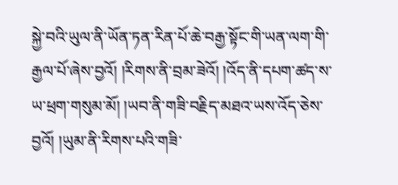སྐྱེ་བའི་ཡུལ་ནི་ཡོན་ཏན་རིན་པོ་ཆེ་བརྒྱ་སྟོང་གི་ཡན་ལག་གི་རྒྱལ་པོ་ཞེས་བྱའོ། །རིགས་ནི་བྲམ་ཟེའོ། །འོད་ནི་དཔག་ཚད་ས་ཡ་ཕྲག་གསུམ་མོ། །ཡབ་ནི་གཟི་བརྗིད་མཐའ་ཡས་འོད་ཅེས་བྱའོ། །ཡུམ་ནི་རིགས་པའི་གཟི་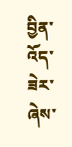བྱིན་འོད་ཟེར་ཞེས་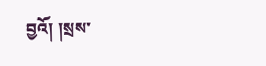བྱའོ། །སྲས་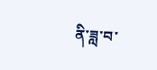ནི་ཟླ་བ་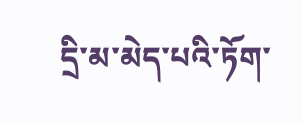དྲི་མ་མེད་པའི་ཏོག་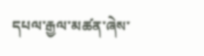དཔལ་རྒྱལ་མཚན་ཞེས་